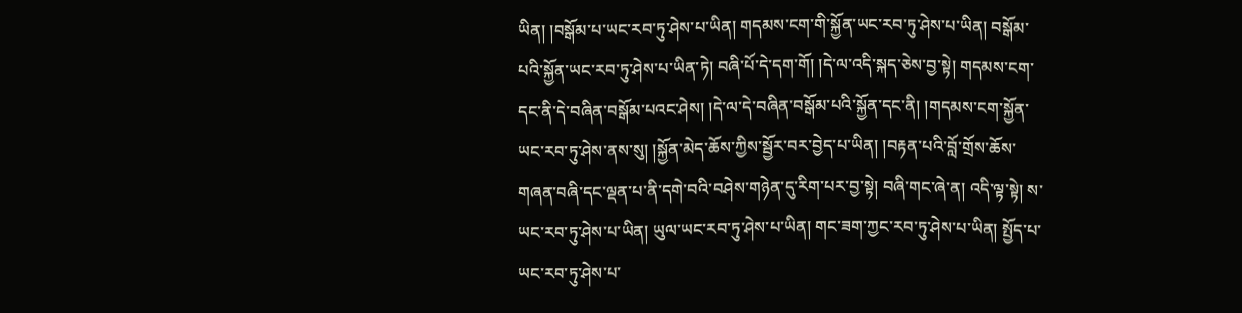ཡིན། །བསྒོམ་པ་ཡང་རབ་ཏུ་ཤེས་པ་ཡིན། གདམས་ངག་གི་སྐྱོན་ཡང་རབ་ཏུ་ཤེས་པ་ཡིན། བསྒོམ་པའི་སྐྱོན་ཡང་རབ་ཏུ་ཤེས་པ་ཡིན་ཏེ། བཞི་པོ་དེ་དག་གོ། །དེ་ལ་འདི་སྐད་ཅེས་བྱ་སྟེ། གདམས་ངག་དང་ནི་དེ་བཞིན་བསྒོམ་པའང་ཤེས། །དེ་ལ་དེ་བཞིན་བསྒོམ་པའི་སྐྱོན་དང་ནི། །གདམས་ངག་སྐྱོན་ཡང་རབ་ཏུ་ཤེས་ནས་སུ། །སྐྱོན་མེད་ཆོས་ཀྱིས་སྦྱོར་བར་བྱེད་པ་ཡིན། །བརྟན་པའི་བློ་གྲོས་ཆོས་གཞན་བཞི་དང་ལྡན་པ་ནི་དགེ་བའི་བཤེས་གཉེན་དུ་རིག་པར་བྱ་སྟེ། བཞི་གང་ཞེ་ན། འདི་ལྟ་སྟེ། ས་ཡང་རབ་ཏུ་ཤེས་པ་ཡིན། ཡུལ་ཡང་རབ་ཏུ་ཤེས་པ་ཡིན། གང་ཟག་ཀྱང་རབ་ཏུ་ཤེས་པ་ཡིན། སྤྱོད་པ་ཡང་རབ་ཏུ་ཤེས་པ་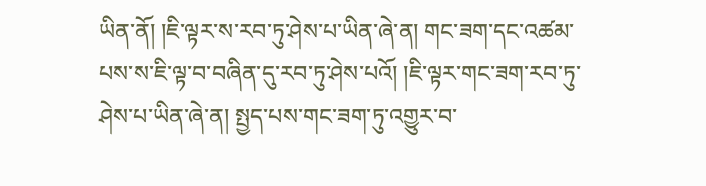ཡིན་ནོ། །ཇི་ལྟར་ས་རབ་ཏུ་ཤེས་པ་ཡིན་ཞེ་ན། གང་ཟག་དང་འཚམ་པས་ས་ཇི་ལྟ་བ་བཞིན་དུ་རབ་ཏུ་ཤེས་པའོ། །ཇི་ལྟར་གང་ཟག་རབ་ཏུ་ཤེས་པ་ཡིན་ཞེ་ན། སྤྱད་པས་གང་ཟག་ཏུ་འགྱུར་བ་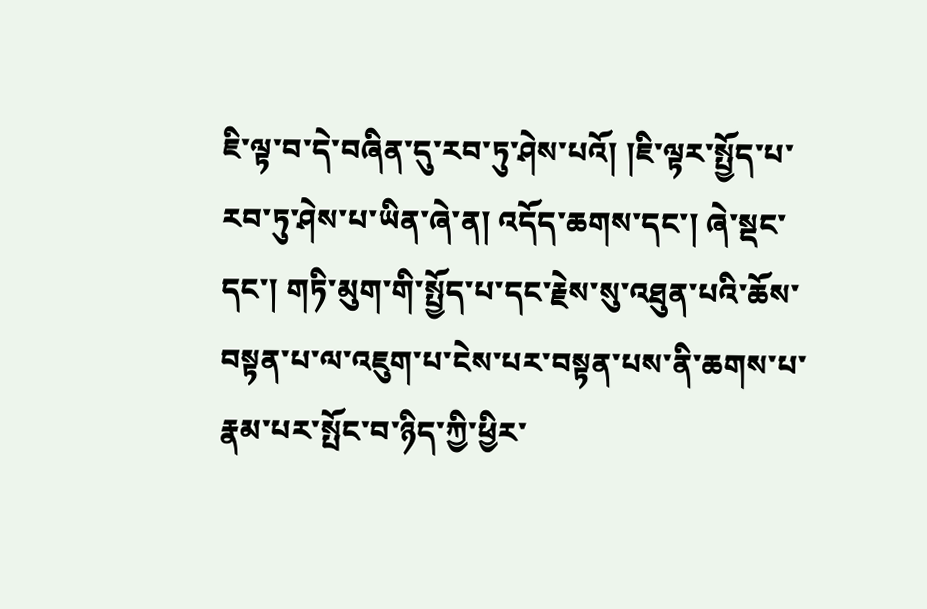ཇི་ལྟ་བ་དེ་བཞིན་དུ་རབ་ཏུ་ཤེས་པའོ། །ཇི་ལྟར་སྤྱོད་པ་རབ་ཏུ་ཤེས་པ་ཡིན་ཞེ་ན། འདོད་ཆགས་དང་། ཞེ་སྡང་དང་། གཏི་མུག་གི་སྤྱོད་པ་དང་རྗེས་སུ་འཐུན་པའི་ཆོས་བསྟན་པ་ལ་འཇུག་པ་ངེས་པར་བསྟན་པས་ནི་ཆགས་པ་རྣམ་པར་སྤོང་བ་ཉིད་ཀྱི་ཕྱིར་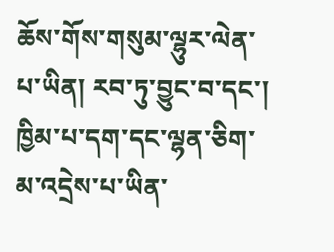ཆོས་གོས་གསུམ་ལྷུར་ལེན་པ་ཡིན། རབ་ཏུ་བྱུང་བ་དང་། ཁྱིམ་པ་དག་དང་ལྷན་ཅིག་མ་འདྲེས་པ་ཡིན་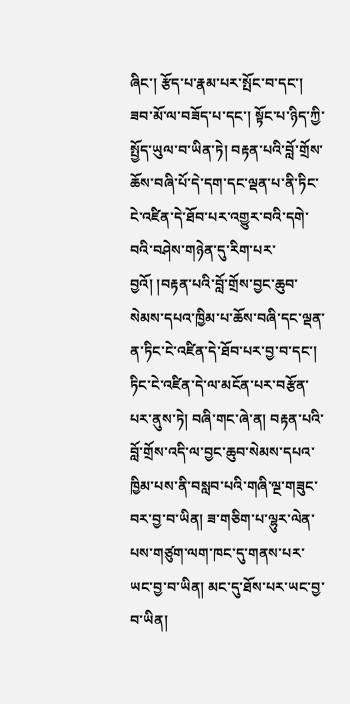ཞིང་། རྩོད་པ་རྣམ་པར་སྤོང་བ་དང་། ཟབ་མོ་ལ་བཟོད་པ་དང་། སྟོང་པ་ཉིད་ཀྱི་སྤྱོད་ཡུལ་བ་ཡིན་ཏེ། བརྟན་པའི་བློ་གྲོས་ཆོས་བཞི་པོ་དེ་དག་དང་ལྡན་པ་ནི་ཏིང་ངེ་འཛིན་དེ་ཐོབ་པར་འགྱུར་བའི་དགེ་བའི་བཤེས་གཉེན་དུ་རིག་པར་བྱའོ། །བརྟན་པའི་བློ་གྲོས་བྱང་ཆུབ་སེམས་དཔའ་ཁྱིམ་པ་ཆོས་བཞི་དང་ལྡན་ན་ཏིང་ངེ་འཛིན་དེ་ཐོབ་པར་བྱ་བ་དང་། ཏིང་ངེ་འཛིན་དེ་ལ་མངོན་པར་བརྩོན་པར་ནུས་ཏེ། བཞི་གང་ཞེ་ན། བརྟན་པའི་བློ་གྲོས་འདི་ལ་བྱང་ཆུབ་སེམས་དཔའ་ཁྱིམ་པས་ནི་བསླབ་པའི་གཞི་ལྔ་གཟུང་བར་བྱ་བ་ཡིན། ཟ་གཅིག་པ་ལྷུར་ལེན་པས་གཙུག་ལག་ཁང་དུ་གནས་པར་ཡང་བྱ་བ་ཡིན། མང་དུ་ཐོས་པར་ཡང་བྱ་བ་ཡིན།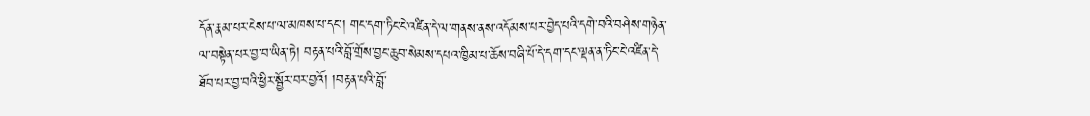དོན་རྣམ་པར་ངེས་པ་ལ་མཁས་པ་དང་། གང་དག་ཏིང་ངེ་འཛིན་དེ་ལ་གནས་ནས་འདོམས་པར་བྱེད་པའི་དགེ་བའི་བཤེས་གཉེན་ལ་བསྟེན་པར་བྱ་བ་ཡིན་ཏེ། བརྟན་པའི་བློ་གྲོས་བྱང་ཆུབ་སེམས་དཔའ་ཁྱིམ་པ་ཆོས་བཞི་པོ་དེ་དག་དང་ལྡན་ན་ཏིང་ངེ་འཛིན་དེ་ཐོབ་པར་བྱ་བའི་ཕྱིར་སྦྱོར་བར་བྱའོ། །བརྟན་པའི་བློ་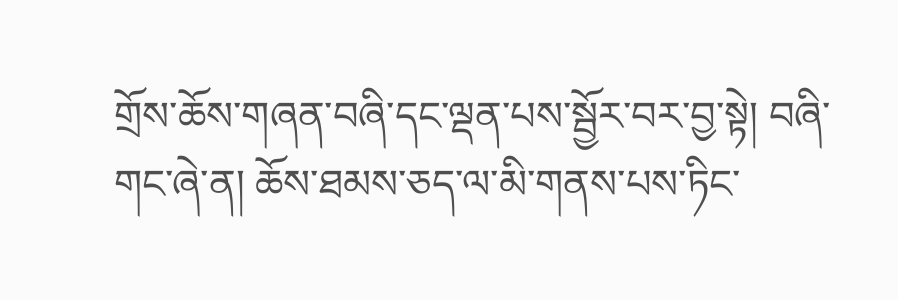གྲོས་ཆོས་གཞན་བཞི་དང་ལྡན་པས་སྦྱོར་བར་བྱ་སྟེ། བཞི་གང་ཞེ་ན། ཆོས་ཐམས་ཅད་ལ་མི་གནས་པས་ཏིང་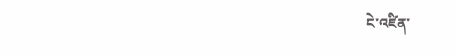ངེ་འཛིན་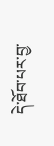དེ་ཐོབ་པར་བྱ་